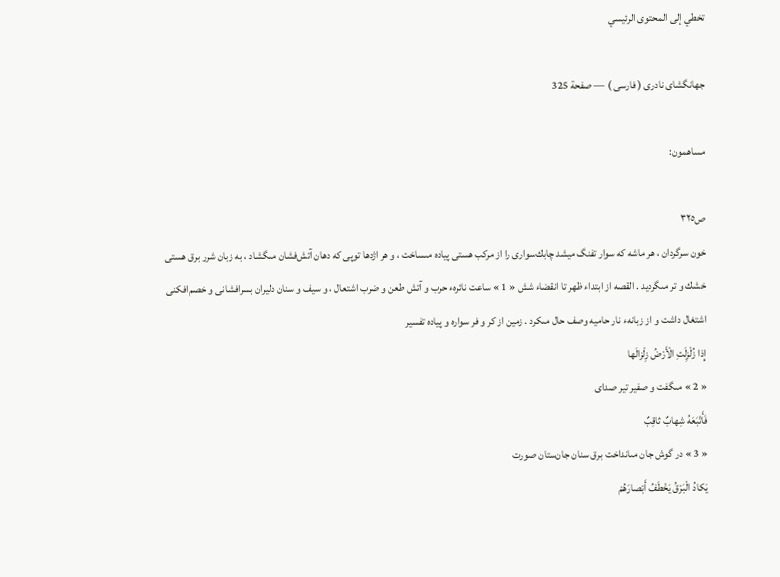تخطي إلى المحتوى الرئيسي

جهانگشاى نادرى ( فارسى ) — صفحة 325

مساهمون:

ص٣٢٥
خون سرگردان ، هر ماشه كه سوار تفنگ ميشد چابك‌سوارى را از مركب هستى پياده مىساخت ، و هر اژدها توپى كه دهان آتش‌فشان مىگشاد ، به زبان شرر برق هستى خشك و تر مىگرديد . القصه از ابتداء ظهر تا انقضاء شش « 1 » ساعت نائرهء حرب و آتش طعن و ضرب اشتعال ، و سيف و سنان دليران بسرافشانى و خصم‌افكنى اشتغال داشت و از زبانهء نار حاميه وصف حال مىكرد . زمين از كر و فر سواره و پياده تفسير
إِذا زُلْزِلَتِ الْأَرْضُ زِلْزالَها
« 2 » مىگفت و صفير تير صداى
فَأَتْبَعَهُ شِهابٌ ثاقِبٌ
« 3 » در گوش جان مىانداخت برق سنان جان‌ستان صورت
يَكادُ الْبَرْقُ يَخْطَفُ أَبْصارَهُمْ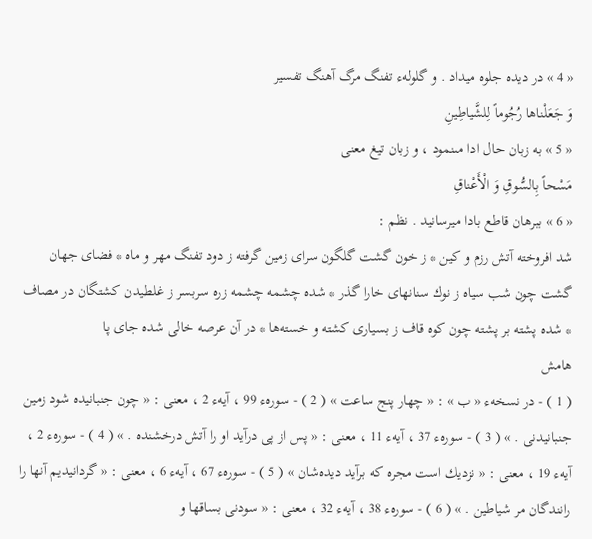« 4 » در ديده جلوه ميداد . و گلولهء تفنگ مرگ آهنگ تفسير
وَ جَعَلْناها رُجُوماً لِلشَّياطِينِ
« 5 » به زبان حال ادا مىنمود ، و زبان تيغ معنى
مَسْحاً بِالسُّوقِ وَ الْأَعْناقِ
« 6 » ببرهان قاطع بادا ميرسانيد . نظم :
شد افروخته آتش رزم و كين * ز خون گشت گلگون سراى زمين گرفته ز دود تفنگ مهر و ماه * فضاى جهان گشت چون شب سياه ز نوك سنانهاى خارا گذر * شده چشمه چشمه زره سربسر ز غلطيدن كشتگان در مصاف * شده پشته بر پشته چون كوه قاف ز بسيارى كشته و خسته‌ها * در آن عرصه خالى شده جاى پا
هامش
( 1 ) - در نسخهء « ب » : « چهار پنج ساعت » ( 2 ) - سورهء 99 ، آيهء 2 ، معنى : « چون جنبانيده شود زمين جنبانيدنى . » ( 3 ) - سورهء 37 ، آيهء 11 ، معنى : « پس از پى درآيد او را آتش درخشنده . » ( 4 ) - سورهء 2 ، آيهء 19 ، معنى : « نزديك است مجره كه برآيد ديده‌شان » ( 5 ) - سورهء 67 ، آيهء 6 ، معنى : « گردانيديم آنها را رانندگان مر شياطين . » ( 6 ) - سورهء 38 ، آيهء 32 ، معنى : « سودنى بساقها و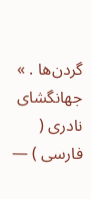گردن‌ها . »
جهانگشاى نادرى ( فارسى ) —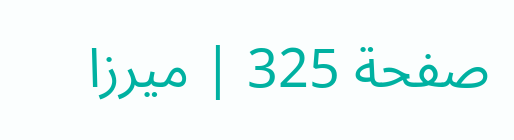صفحة 325 | ميرزا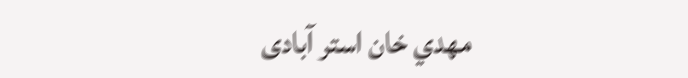مهدي خان استر آبادى